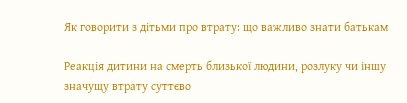Як говорити з дітьми про втрату: що важливо знати батькам

Реакція дитини на смерть близької людини, розлуку чи іншу значущу втрату суттєво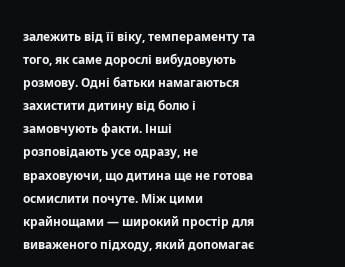залежить від її віку, темпераменту та того, як саме дорослі вибудовують розмову. Одні батьки намагаються захистити дитину від болю і замовчують факти. Інші розповідають усе одразу, не враховуючи, що дитина ще не готова осмислити почуте. Між цими крайнощами — широкий простір для виваженого підходу, який допомагає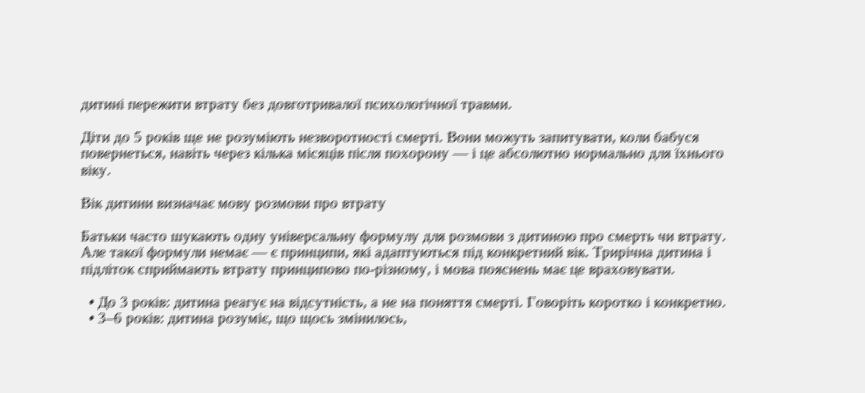дитині пережити втрату без довготривалої психологічної травми.

Діти до 5 років ще не розуміють незворотності смерті. Вони можуть запитувати, коли бабуся повернеться, навіть через кілька місяців після похорону — і це абсолютно нормально для їхнього віку.

Вік дитини визначає мову розмови про втрату

Батьки часто шукають одну універсальну формулу для розмови з дитиною про смерть чи втрату. Але такої формули немає — є принципи, які адаптуються під конкретний вік. Трирічна дитина і підліток сприймають втрату принципово по-різному, і мова пояснень має це враховувати.

  • До 3 років: дитина реагує на відсутність, а не на поняття смерті. Говоріть коротко і конкретно.
  • 3–6 років: дитина розуміє, що щось змінилось,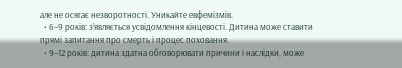але не осягає незворотності. Уникайте евфемізмів.
  • 6–9 років: з’являється усвідомлення кінцевості. Дитина може ставити прямі запитання про смерть і процес поховання.
  • 9–12 років: дитина здатна обговорювати причини і наслідки, може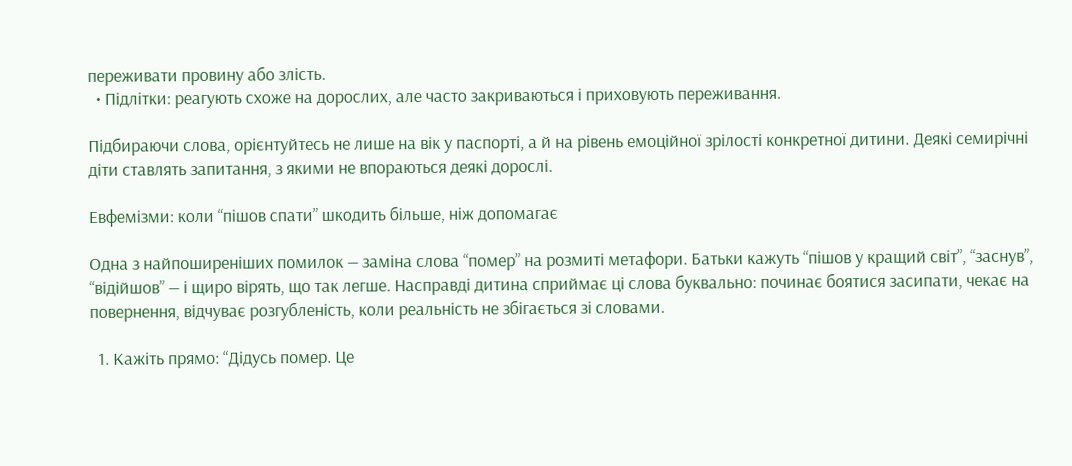переживати провину або злість.
  • Підлітки: реагують схоже на дорослих, але часто закриваються і приховують переживання.

Підбираючи слова, орієнтуйтесь не лише на вік у паспорті, а й на рівень емоційної зрілості конкретної дитини. Деякі семирічні діти ставлять запитання, з якими не впораються деякі дорослі.

Евфемізми: коли “пішов спати” шкодить більше, ніж допомагає

Одна з найпоширеніших помилок — заміна слова “помер” на розмиті метафори. Батьки кажуть “пішов у кращий світ”, “заснув”, “відійшов” — і щиро вірять, що так легше. Насправді дитина сприймає ці слова буквально: починає боятися засипати, чекає на повернення, відчуває розгубленість, коли реальність не збігається зі словами.

  1. Кажіть прямо: “Дідусь помер. Це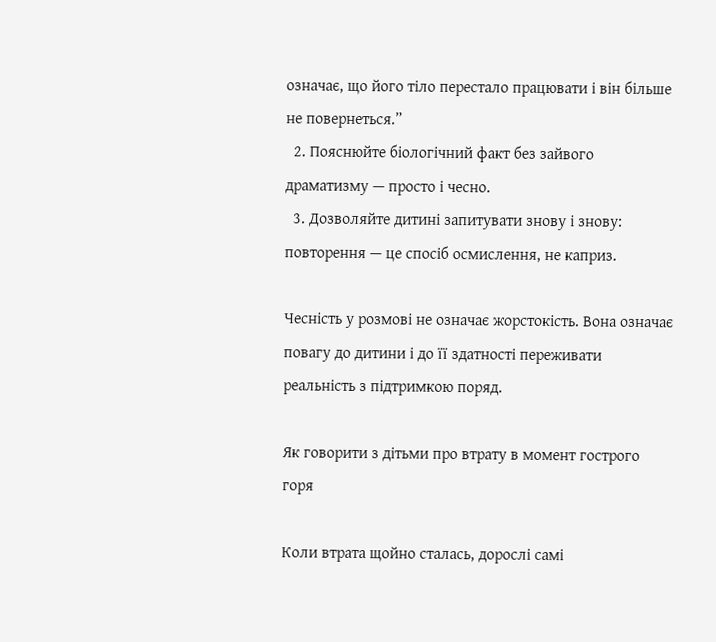означає, що його тіло перестало працювати і він більше не повернеться.”
  2. Пояснюйте біологічний факт без зайвого драматизму — просто і чесно.
  3. Дозволяйте дитині запитувати знову і знову: повторення — це спосіб осмислення, не каприз.

Чесність у розмові не означає жорстокість. Вона означає повагу до дитини і до її здатності переживати реальність з підтримкою поряд.

Як говорити з дітьми про втрату в момент гострого горя

Коли втрата щойно сталась, дорослі самі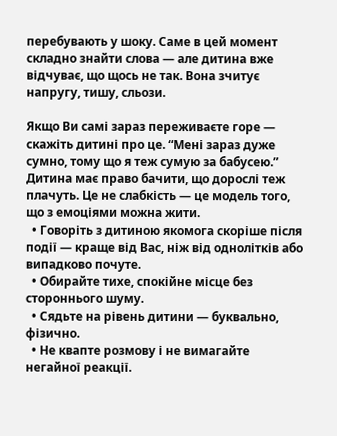перебувають у шоку. Саме в цей момент складно знайти слова — але дитина вже відчуває, що щось не так. Вона зчитує напругу, тишу, сльози.

Якщо Ви самі зараз переживаєте горе — скажіть дитині про це. “Мені зараз дуже сумно, тому що я теж сумую за бабусею.” Дитина має право бачити, що дорослі теж плачуть. Це не слабкість — це модель того, що з емоціями можна жити.
  • Говоріть з дитиною якомога скоріше після події — краще від Вас, ніж від однолітків або випадково почуте.
  • Обирайте тихе, спокійне місце без стороннього шуму.
  • Сядьте на рівень дитини — буквально, фізично.
  • Не квапте розмову і не вимагайте негайної реакції.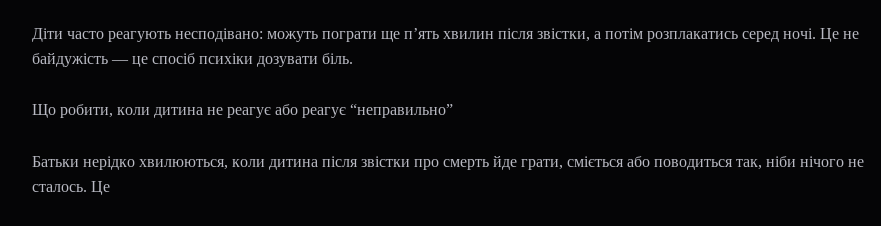Діти часто реагують несподівано: можуть пограти ще п’ять хвилин після звістки, а потім розплакатись серед ночі. Це не байдужість — це спосіб психіки дозувати біль.

Що робити, коли дитина не реагує або реагує “неправильно”

Батьки нерідко хвилюються, коли дитина після звістки про смерть йде грати, сміється або поводиться так, ніби нічого не сталось. Це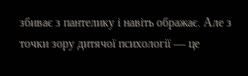збиває з пантелику і навіть ображає. Але з точки зору дитячої психології — це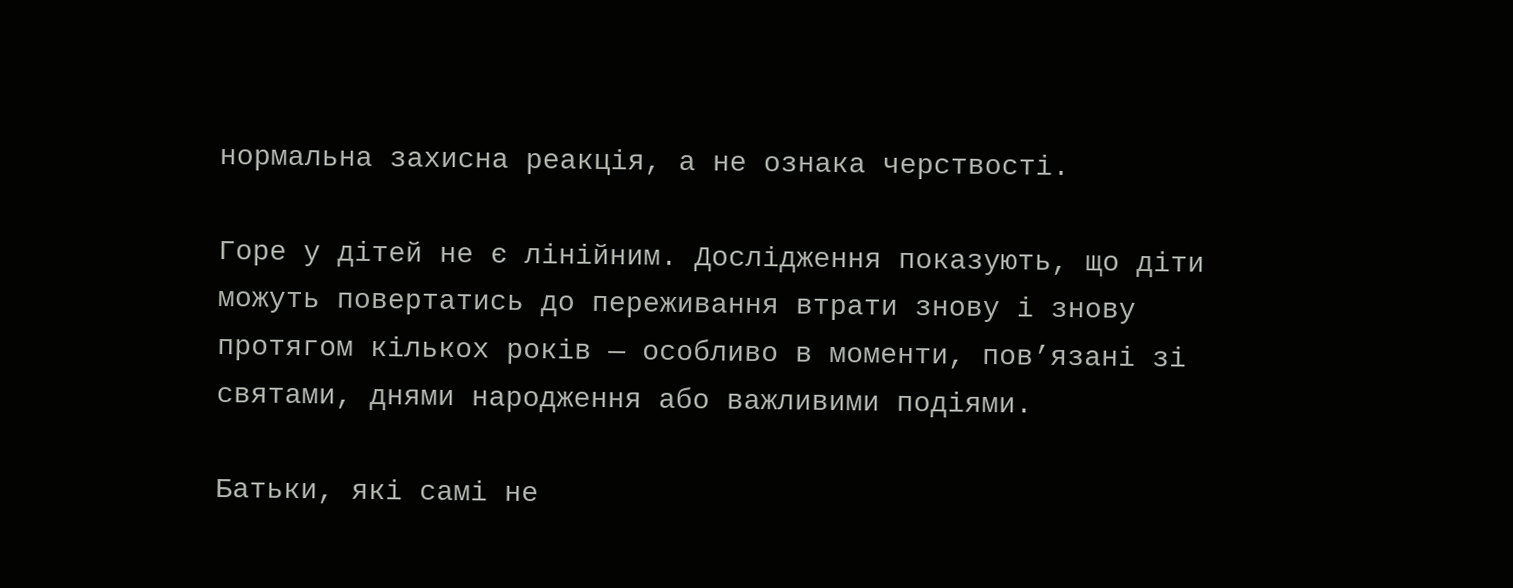нормальна захисна реакція, а не ознака черствості.

Горе у дітей не є лінійним. Дослідження показують, що діти можуть повертатись до переживання втрати знову і знову протягом кількох років — особливо в моменти, пов’язані зі святами, днями народження або важливими подіями.

Батьки, які самі не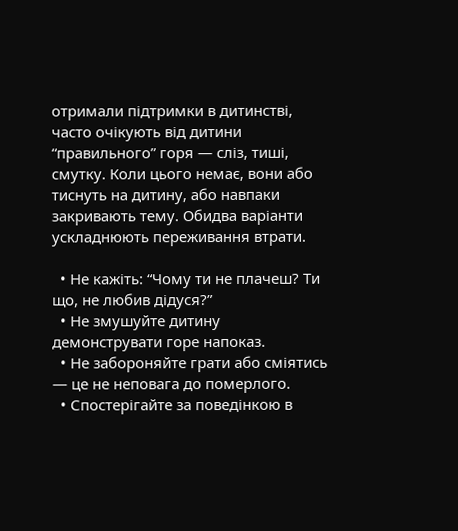отримали підтримки в дитинстві, часто очікують від дитини “правильного” горя — сліз, тиші, смутку. Коли цього немає, вони або тиснуть на дитину, або навпаки закривають тему. Обидва варіанти ускладнюють переживання втрати.

  • Не кажіть: “Чому ти не плачеш? Ти що, не любив дідуся?”
  • Не змушуйте дитину демонструвати горе напоказ.
  • Не забороняйте грати або сміятись — це не неповага до померлого.
  • Спостерігайте за поведінкою в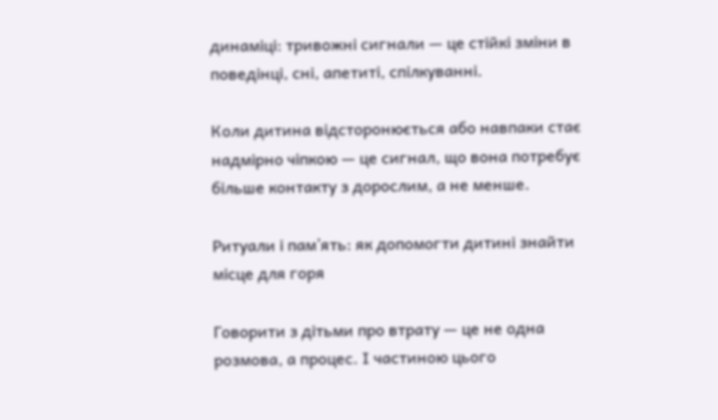динаміці: тривожні сигнали — це стійкі зміни в поведінці, сні, апетиті, спілкуванні.

Коли дитина відсторонюється або навпаки стає надмірно чіпкою — це сигнал, що вона потребує більше контакту з дорослим, а не менше.

Ритуали і пам’ять: як допомогти дитині знайти місце для горя

Говорити з дітьми про втрату — це не одна розмова, а процес. І частиною цього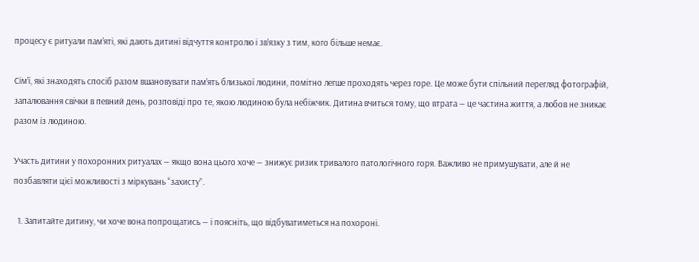процесу є ритуали пам’яті, які дають дитині відчуття контролю і зв’язку з тим, кого більше немає.

Сім’ї, які знаходять спосіб разом вшановувати пам’ять близької людини, помітно легше проходять через горе. Це може бути спільний перегляд фотографій, запалювання свічки в певний день, розповіді про те, якою людиною була небіжчик. Дитина вчиться тому, що втрата — це частина життя, а любов не зникає разом із людиною.

Участь дитини у похоронних ритуалах — якщо вона цього хоче — знижує ризик тривалого патологічного горя. Важливо не примушувати, але й не позбавляти цієї можливості з міркувань “захисту”.

  1. Запитайте дитину, чи хоче вона попрощатись — і поясніть, що відбуватиметься на похороні.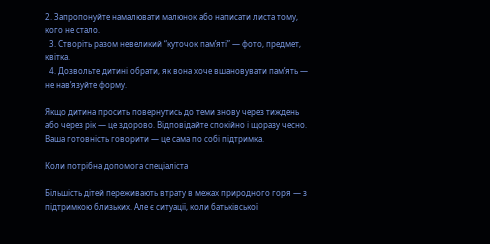2. Запропонуйте намалювати малюнок або написати листа тому, кого не стало.
  3. Створіть разом невеликий “куточок пам’яті” — фото, предмет, квітка.
  4. Дозвольте дитині обрати, як вона хоче вшановувати пам’ять — не нав’язуйте форму.

Якщо дитина просить повернутись до теми знову через тиждень або через рік — це здорово. Відповідайте спокійно і щоразу чесно. Ваша готовність говорити — це сама по собі підтримка.

Коли потрібна допомога спеціаліста

Більшість дітей переживають втрату в межах природного горя — з підтримкою близьких. Але є ситуації, коли батьківської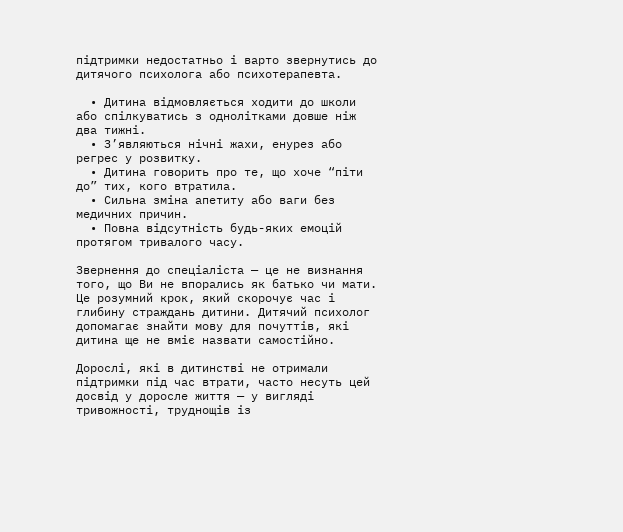підтримки недостатньо і варто звернутись до дитячого психолога або психотерапевта.

  • Дитина відмовляється ходити до школи або спілкуватись з однолітками довше ніж два тижні.
  • З’являються нічні жахи, енурез або регрес у розвитку.
  • Дитина говорить про те, що хоче “піти до” тих, кого втратила.
  • Сильна зміна апетиту або ваги без медичних причин.
  • Повна відсутність будь-яких емоцій протягом тривалого часу.

Звернення до спеціаліста — це не визнання того, що Ви не впорались як батько чи мати. Це розумний крок, який скорочує час і глибину страждань дитини. Дитячий психолог допомагає знайти мову для почуттів, які дитина ще не вміє назвати самостійно.

Дорослі, які в дитинстві не отримали підтримки під час втрати, часто несуть цей досвід у доросле життя — у вигляді тривожності, труднощів із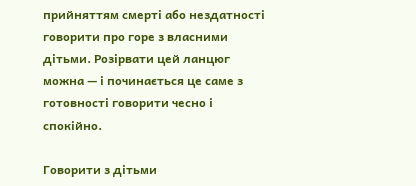прийняттям смерті або нездатності говорити про горе з власними дітьми. Розірвати цей ланцюг можна — і починається це саме з готовності говорити чесно і спокійно.

Говорити з дітьми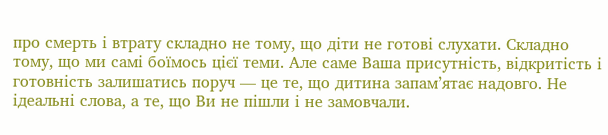про смерть і втрату складно не тому, що діти не готові слухати. Складно тому, що ми самі боїмось цієї теми. Але саме Ваша присутність, відкритість і готовність залишатись поруч — це те, що дитина запам’ятає надовго. Не ідеальні слова, а те, що Ви не пішли і не замовчали.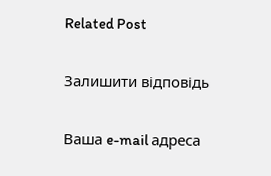Related Post

Залишити відповідь

Ваша e-mail адреса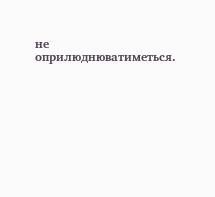не оприлюднюватиметься.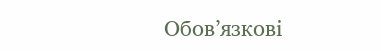Обов’язкові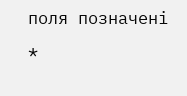поля позначені *